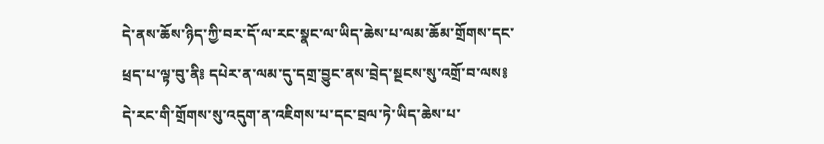དེ་ནས་ཆོས་ཉིད་ཀྱི་བར་དོ་ལ་རང་སྣང་ལ་ཡིད་ཆེས་པ་ལམ་ཆོམ་གྲོགས་དང་ཕྲད་པ་ལྟ་བུ་ནི༔ དཔེར་ན་ལམ་དུ་དགྲ་བྱུང་ནས་བྲེད་སྔངས་སུ་འགྲོ་བ་ལས༔ དེ་རང་གི་གྲོགས་སུ་འདུག་ན་འཇིགས་པ་དང་བྲལ་ཏེ་ཡིད་ཆེས་པ་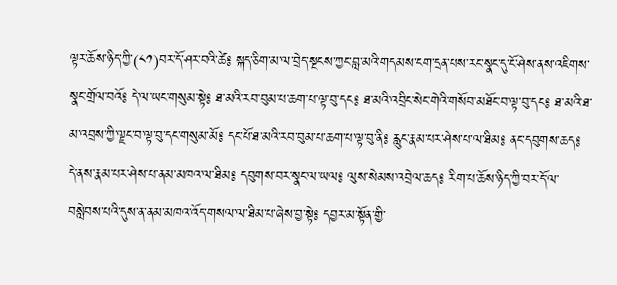ལྟར་ཆོས་ཉིད་ཀྱི་(༨༡)བར་དོ་ཤར་བའི་ཚེ༔ སྐད་ཅིག་མ་ལ་བྲེད་སྔངས་ཀྱང་བླ་མའི་གདམས་ངག་དྲན་པས་རང་སྣང་དུ་ངོ་ཤེས་ནས་འཇིགས་སྣང་གྲོལ་བའོ༔ དེ་ལ་ཡང་གསུམ་སྟེ༔ ཐ་མའི་རབ་བུམ་པ་ཆག་པ་ལྟ་བུ་དང༔ ཐ་མའི་འབྲིང་སེང་གེའི་གསོབ་མཐོང་བ་ལྟ་བུ་དང༔ ཐ་མའི་ཐ་མ་འབྲས་ཀྱི་ལྗང་བ་ལྟ་བུ་དང་གསུམ་མོ༔ དང་པོ་ཐ་མའི་རབ་བུམ་པ་ཆག་པ་ལྟ་བུ་ནི༔ རླུང་རྣམ་པར་ཤེས་པ་ལ་ཐིམ༔ ནང་དབུགས་ཆད༔ དེ་ནས་རྣམ་པར་ཤེས་པ་ནམ་མཁའ་ལ་ཐིམ༔ དབུགས་བར་སྣང་ལ་ཡལ༔ ལུས་སེམས་འབྲེལ་ཆད༔ རིག་པ་ཆོས་ཉིད་ཀྱི་བར་དོ་ལ་བསླེབས་པའི་དུས་ན་ནམ་མཁའ་འོད་གསལ་ལ་ཐིམ་པ་ཞེས་བྱ་སྟེ༔ དབྱར་མ་སྟོན་གྱི་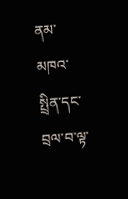ནམ་མཁའ་སྤྲིན་དང་བྲལ་བ་ལྟ་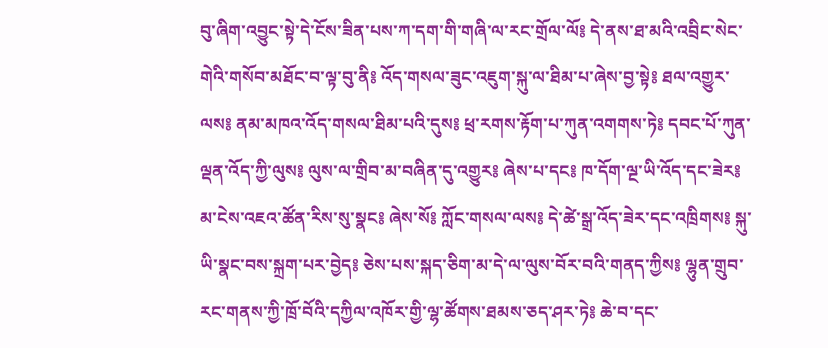བུ་ཞིག་འབྱུང་སྟེ་དེ་ངོས་ཟིན་པས་ཀ་དག་གི་གཞི་ལ་རང་གྲོལ་ལོ༔ དེ་ནས་ཐ་མའི་འབྲིང་སེང་གེའི་གསོབ་མཐོང་བ་ལྟ་བུ་ནི༔ འོད་གསལ་ཟུང་འཇུག་སྐུ་ལ་ཐིམ་པ་ཞེས་བྱ་སྟེ༔ ཐལ་འགྱུར་ལས༔ ནམ་མཁའ་འོད་གསལ་ཐིམ་པའི་དུས༔ ཕྲ་རགས་རྟོག་པ་ཀུན་འགགས་ཏེ༔ དབང་པོ་ཀུན་ལྡན་འོད་ཀྱི་ལུས༔ ལུས་ལ་གྲིབ་མ་བཞིན་དུ་འགྱུར༔ ཞེས་པ་དང༔ ཁ་དོག་ལྔ་ཡི་འོད་དང་ཟེར༔ མ་ངེས་འཇའ་ཚོན་རིས་སུ་སྣང༔ ཞེས་སོ༔ ཀློང་གསལ་ལས༔ དེ་ཚེ་སྒྲ་འོད་ཟེར་དང་འཁྲིགས༔ སྐུ་ཡི་སྣང་བས་སྐྲག་པར་བྱེད༔ ཅེས་པས་སྐད་ཅིག་མ་དེ་ལ་ལུས་བོར་བའི་གནད་ཀྱིས༔ ལྷུན་གྲུབ་རང་གནས་ཀྱི་ཁྲོ་བོའི་དཀྱིལ་འཁོར་གྱི་ལྷ་ཚོགས་ཐམས་ཅད་ཤར་ཏེ༔ ཆེ་བ་དང་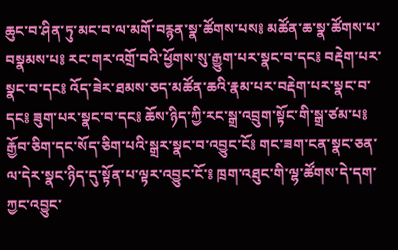ཆུང་བ་ཤིན་ཏུ་མང་བ་ལ་མགོ་བརྙན་སྣ་ཚོགས་པས༔ མཚོན་ཆ་སྣ་ཚོགས་པ་བསྣམས་པ༔ རང་གར་འགྲོ་བའི་ཕྱོགས་སུ་རྒྱུག་པར་སྣང་བ་དང༔ བརྡེག་པར་སྣང་བ་དང༔ འོད་ཟེར་ཐམས་ཅད་མཚོན་ཆའི་རྣམ་པར་བརྡེག་པར་སྣང་བ་དང༔ ཟུག་པར་སྣང་བ་དང༔ ཆོས་ཉིད་ཀྱི་རང་སྒྲ་འབྲུག་སྟོང་གི་སྒྲ་ཙམ་པ༔ རྒྱོབ་ཅིག་དང་སོད་ཅིག་པའི་སྒྲར་སྣང་བ་འབྱུང་ངོ༔ གང་ཟག་ངན་སྣང་ཅན་ལ་དེར་སྣང་ཉིད་དུ་སྟོན་པ་ལྟར་འབྱུང་ངོ་༔ ཁྲག་འཐུང་གི་ལྷ་ཚོགས་དེ་དག་ཀྱང་འབྱུང་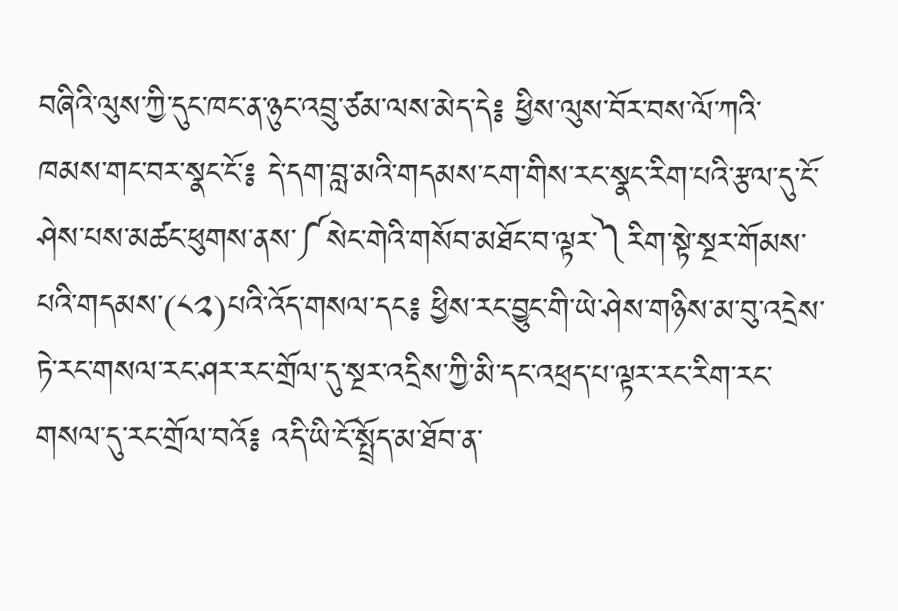བཞིའི་ལུས་ཀྱི་དུང་ཁང་ན་ཉུང་འབྲུ་ཙམ་ལས་མེད་དེ༔ ཕྱིས་ལུས་བོར་བས་ལོ་ཀའི་ཁམས་གང་བར་སྣང་ངོ་༔ དེ་དག་བླ་མའི་གདམས་ངག་གིས་རང་སྣང་རིག་པའི་རྩལ་དུ་ངོ་ཤེས་པས་མཚང་ཕུགས་ནས་༼སེང་གེའི་གསོབ་མཐོང་བ་ལྟར་༽རིག་སྟེ་སྔར་གོམས་པའི་གདམས་(༨༢)པའི་འོད་གསལ་དང༔ ཕྱིས་རང་བྱུང་གི་ཡེ་ཤེས་གཉིས་མ་བུ་འདྲེས་ཏེ་རང་གསལ་རང་ཤར་རང་གྲོལ་དུ་སྔར་འདྲིས་ཀྱི་མི་དང་འཕྲད་པ་ལྟར་རང་རིག་རང་གསལ་དུ་རང་གྲོལ་བའོ༔ འདི་ཡི་ངོ་སྤྲོད་མ་ཐོབ་ན་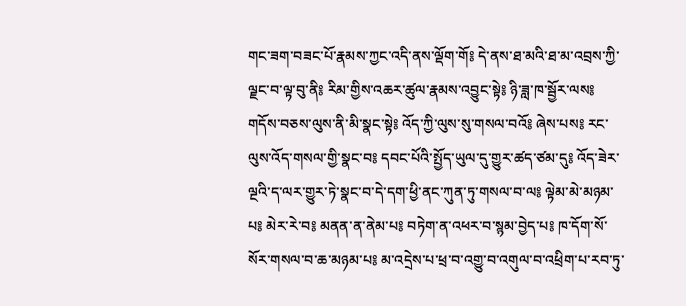གང་ཟག་བཟང་པོ་རྣམས་ཀྱང་འདི་ནས་ལྡོག་གོ༔ དེ་ནས་ཐ་མའི་ཐ་མ་འབྲས་ཀྱི་ལྗང་བ་ལྟ་བུ་ནི༔ རིམ་གྱིས་འཆར་ཚུལ་རྣམས་འབྱུང་སྟེ༔ ཉི་ཟླ་ཁ་སྦྱོར་ལས༔ གདོས་བཅས་ལུས་ནི་མི་སྣང་སྟེ༔ འོད་ཀྱི་ལུས་སུ་གསལ་བའོ༔ ཞེས་པས༔ རང་ལུས་འོད་གསལ་གྱི་སྣང་བ༔ དབང་པོའི་སྤྱོད་ཡུལ་དུ་གྱུར་ཚད་ཙམ་དུ༔ འོད་ཟེར་ལྔའི་ད་ལར་གྱུར་ཏེ་སྣང་བ་དེ་དག་ཕྱི་ནང་ཀུན་ཏུ་གསལ་བ་ལ༔ ལྟེམ་མེ་མཉམ་པ༔ མེར་རེ་བ༔ མནན་ན་ནེམ་པ༔ བཏེག་ན་འཕར་བ་སྙམ་བྱེད་པ༔ ཁ་དོག་སོ་སོར་གསལ་བ་ཆ་མཉམ་པ༔ མ་འདྲེས་པ་ཕྲ་བ་འགྱུ་བ་འགུལ་བ་འཕྲིག་པ་རབ་ཏུ་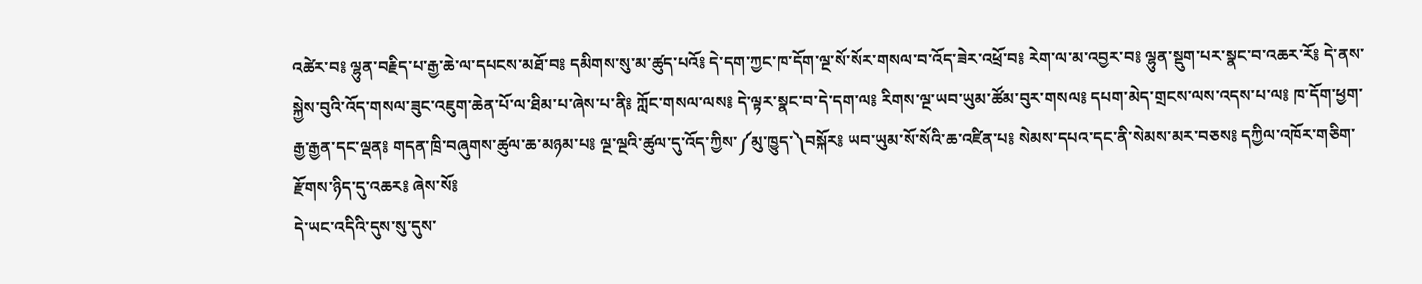འཚེར་བ༔ ལྷུན་བརྗིད་པ་རྒྱ་ཆེ་ལ་དཔངས་མཐོ་བ༔ དམིགས་སུ་མ་ཚུད་པའོ༔ དེ་དག་ཀྱང་ཁ་དོག་ལྔ་སོ་སོར་གསལ་བ་འོད་ཟེར་འཕྲོ་བ༔ རེག་ལ་མ་འབྱར་བ༔ ལྷུན་སྡུག་པར་སྣང་བ་འཆར་རོ༔ དེ་ནས་སྐྱེས་བུའི་འོད་གསལ་ཟུང་འཇུག་ཆེན་པོ་ལ་ཐིམ་པ་ཞེས་པ་ནི༔ ཀློང་གསལ་ལས༔ དེ་ལྟར་སྣང་བ་དེ་དག་ལ༔ རིགས་ལྔ་ཡབ་ཡུམ་ཚོམ་བུར་གསལ༔ དཔག་མེད་གྲངས་ལས་འདས་པ་ལ༔ ཁ་དོག་ཕྱག་རྒྱ་རྒྱན་དང་ལྡན༔ གདན་ཁྲི་བཞུགས་ཚུལ་ཆ་མཉམ་པ༔ ལྔ་ལྔའི་ཚུལ་དུ་འོད་ཀྱིས་༼མུ་ཁྱུད་༽བསྐོར༔ ཡབ་ཡུམ་སོ་སོའི་ཆ་འཛིན་པ༔ སེམས་དཔའ་དང་ནི་སེམས་མར་བཅས༔ དཀྱིལ་འཁོར་གཅིག་རྫོགས་ཉིད་དུ་འཆར༔ ཞེས་སོ༔
དེ་ཡང་འདིའི་དུས་སུ་དུས་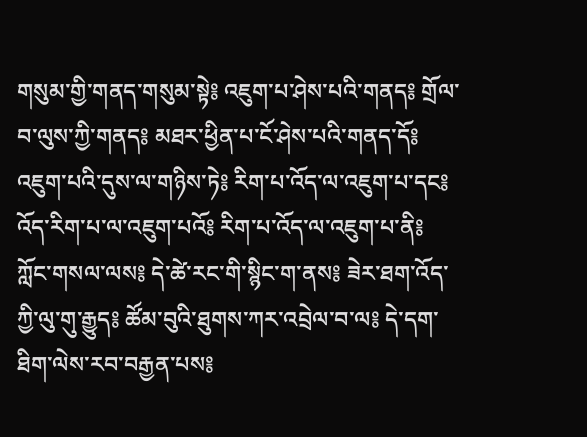གསུམ་གྱི་གནད་གསུམ་སྟེ༔ འཇུག་པ་ཤེས་པའི་གནད༔ གྲོལ་བ་ལུས་ཀྱི་གནད༔ མཐར་ཕྱིན་པ་ངོ་ཤེས་པའི་གནད་དོ༔ འཇུག་པའི་དུས་ལ་གཉིས་ཏེ༔ རིག་པ་འོད་ལ་འཇུག་པ་དང༔ འོད་རིག་པ་ལ་འཇུག་པའོ༔ རིག་པ་འོད་ལ་འཇུག་པ་ནི༔ ཀློང་གསལ་ལས༔ དེ་ཚེ་རང་གི་སྙིང་ག་ནས༔ ཟེར་ཐག་འོད་ཀྱི་ལུ་གུ་རྒྱུད༔ ཚོམ་བུའི་ཐུགས་ཀར་འབྲེལ་བ་ལ༔ དེ་དག་ཐིག་ལེས་རབ་བརྒྱན་པས༔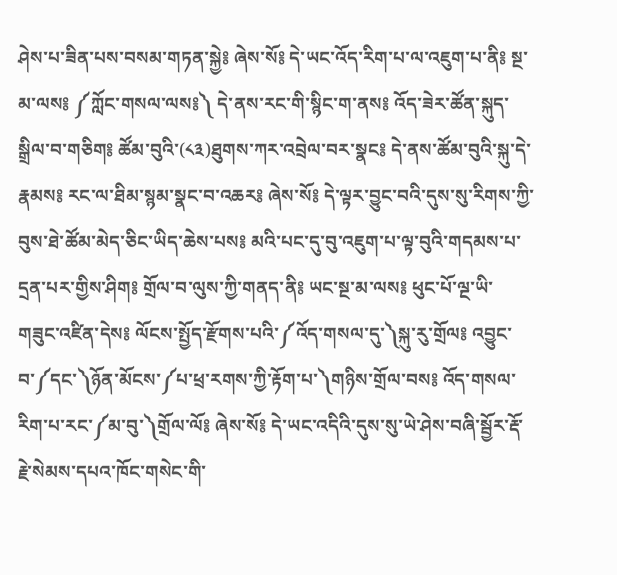ཤེས་པ་ཟིན་པས་བསམ་གཏན་སྐྱེ༔ ཞེས་སོ༔ དེ་ཡང་འོད་རིག་པ་ལ་འཇུག་པ་ནི༔ སྔ་མ་ལས༔ ༼ཀློང་གསལ་ལས༔༽ དེ་ནས་རང་གི་སྙིང་ག་ནས༔ འོད་ཟེར་ཚོན་སྐུད་སྒྲིལ་བ་གཅིག༔ ཚོམ་བུའི་(༨༣)ཐུགས་ཀར་འབྲེལ་བར་སྣང༔ དེ་ནས་ཚོམ་བུའི་སྐུ་དེ་རྣམས༔ རང་ལ་ཐིམ་སྙམ་སྣང་བ་འཆར༔ ཞེས་སོ༔ དེ་ལྟར་བྱུང་བའི་དུས་སུ་རིགས་ཀྱི་བུས་ཐེ་ཚོམ་མེད་ཅིང་ཡིད་ཆེས་པས༔ མའི་པང་དུ་བུ་འཇུག་པ་ལྟ་བུའི་གདམས་པ་དྲན་པར་གྱིས་ཤིག༔ གྲོལ་བ་ལུས་ཀྱི་གནད་ནི༔ ཡང་སྔ་མ་ལས༔ ཕུང་པོ་ལྔ་ཡི་གཟུང་འཛིན་དེས༔ ལོངས་སྤྱོད་རྫོགས་པའི་༼འོད་གསལ་དུ་༽སྐུ་རུ་གྲོལ༔ འབྱུང་བ་༼དང་༽ཉོན་མོངས་༼པ་ཕྲ་རགས་ཀྱི་རྟོག་པ་༽གཉིས་གྲོལ་བས༔ འོད་གསལ་རིག་པ་རང་༼མ་བུ་༽གྲོལ་ལོ༔ ཞེས་སོ༔ དེ་ཡང་འདིའི་དུས་སུ་ཡེ་ཤེས་བཞི་སྦྱོར་རྡོ་རྗེ་སེམས་དཔའ་ཁོང་གསེང་གི་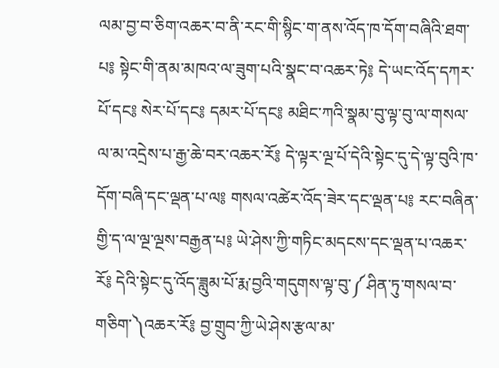ལམ་བྱ་བ་ཅིག་འཆར་བ་ནི་རང་གི་སྙིང་ག་ནས་འོད་ཁ་དོག་བཞིའི་ཐག་པ༔ སྟེང་གི་ནམ་མཁའ་ལ་ཟུག་པའི་སྣང་བ་འཆར་ཏེ༔ དེ་ཡང་འོད་དཀར་པོ་དང༔ སེར་པོ་དང༔ དམར་པོ་དང༔ མཐིང་ཀའི་སྣམ་བུ་ལྟ་བུ་ལ་གསལ་ལ་མ་འདྲེས་པ་རྒྱ་ཆེ་བར་འཆར་རོ༔ དེ་ལྟར་ལྔ་པོ་དེའི་སྟེང་དུ་དེ་ལྟ་བུའི་ཁ་དོག་བཞི་དང་ལྡན་པ་ལ༔ གསལ་འཚེར་འོད་ཟེར་དང་ལྡན་པ༔ རང་བཞིན་གྱི་ད་ལ་ལྔ་ལྔས་བརྒྱན་པ༔ ཡེ་ཤེས་ཀྱི་གཏིང་མདངས་དང་ལྡན་པ་འཆར་རོ༔ དེའི་སྟེང་དུ་འོད་ཟླུམ་པོ་རྨ་བྱའི་གདུགས་ལྟ་བུ་༼ཤིན་ཏུ་གསལ་བ་གཅིག་༽འཆར་རོ༔ བྱ་གྲུབ་ཀྱི་ཡེ་ཤེས་རྩལ་མ་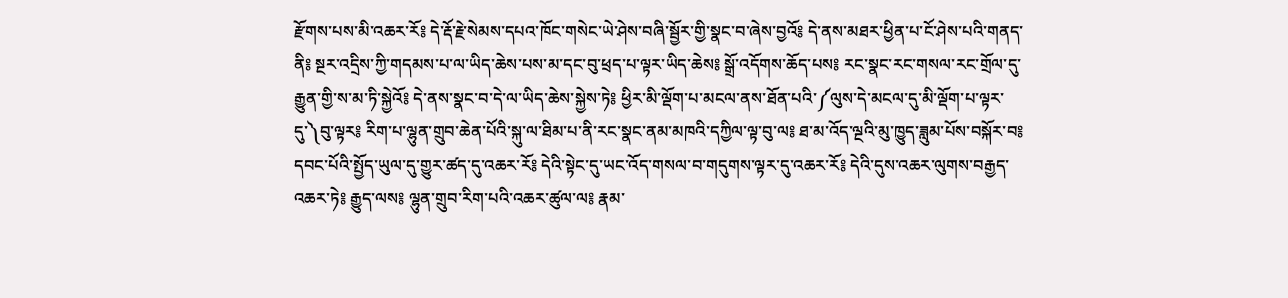རྫོགས་པས་མི་འཆར་རོ༔ དེ་རྡོ་རྗེ་སེམས་དཔའ་ཁོང་གསེང་ཡེ་ཤེས་བཞི་སྦྱོར་གྱི་སྣང་བ་ཞེས་བྱའོ༔ དེ་ནས་མཐར་ཕྱིན་པ་ངོ་ཤེས་པའི་གནད་ནི༔ སྔར་འདྲིས་ཀྱི་གདམས་པ་ལ་ཡིད་ཆེས་པས་མ་དང་བུ་ཕྲད་པ་ལྟར་ཡིད་ཆེས༔ སྒྲོ་འདོགས་ཆོད་པས༔ རང་སྣང་རང་གསལ་རང་གྲོལ་དུ་རྒྱུན་གྱི་ས་མ་ཏི་སྐྱེའོ༔ དེ་ནས་སྣང་བ་དེ་ལ་ཡིད་ཆེས་སྐྱེས་ཏེ༔ ཕྱིར་མི་ལྡོག་པ་མངལ་ནས་ཐོན་པའི་༼ལུས་དེ་མངལ་དུ་མི་ལྡོག་པ་ལྟར་དུ་༽བུ་ལྟར༔ རིག་པ་ལྷུན་གྲུབ་ཆེན་པོའི་སྐུ་ལ་ཐིམ་པ་ནི་རང་སྣང་ནམ་མཁའི་དཀྱིལ་ལྟ་བུ་ལ༔ ཐ་མ་འོད་ལྔའི་མུ་ཁྱུད་ཟླུམ་པོས་བསྐོར་བ༔ དབང་པོའི་སྤྱོད་ཡུལ་དུ་གྱུར་ཚད་དུ་འཆར་རོ༔ དེའི་སྟེང་དུ་ཡང་འོད་གསལ་བ་གདུགས་ལྟར་དུ་འཆར་རོ༔ དེའི་དུས་འཆར་ལུགས་བརྒྱད་འཆར་ཏེ༔ རྒྱུད་ལས༔ ལྷུན་གྲུབ་རིག་པའི་འཆར་ཚུལ་ལ༔ རྣམ་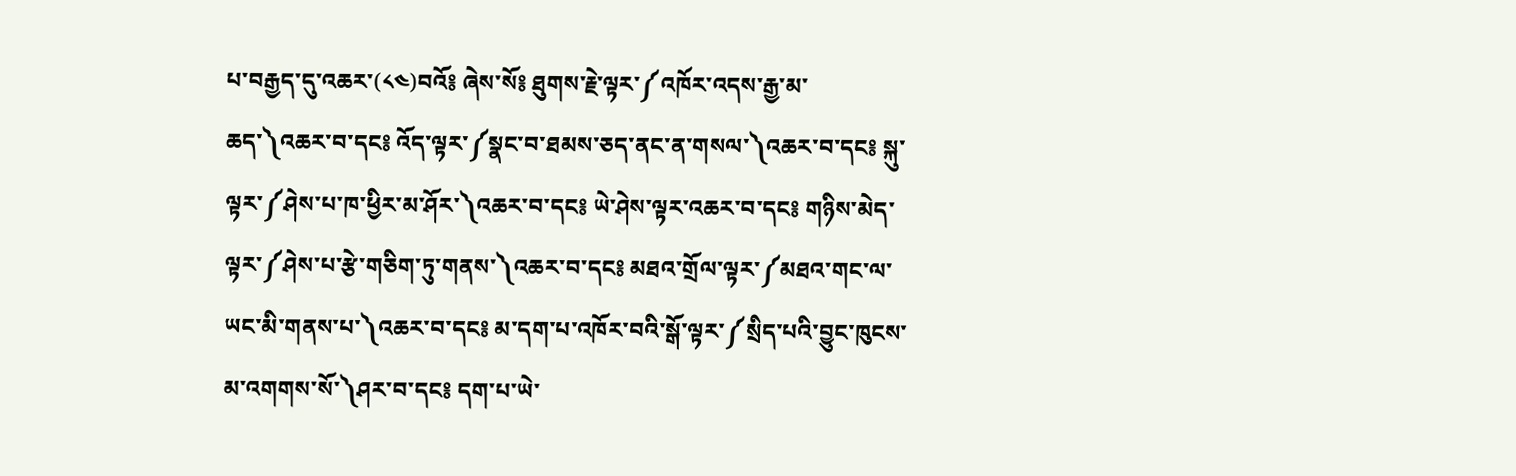པ་བརྒྱད་དུ་འཆར་(༨༤)བའོ༔ ཞེས་སོ༔ ཐུགས་རྗེ་ལྟར་༼འཁོར་འདས་རྒྱ་མ་ཆད་༽འཆར་བ་དང༔ འོད་ལྟར་༼སྣང་བ་ཐམས་ཅད་ནང་ན་གསལ་༽འཆར་བ་དང༔ སྐུ་ལྟར་༼ཤེས་པ་ཁ་ཕྱིར་མ་ཤོར་༽འཆར་བ་དང༔ ཡེ་ཤེས་ལྟར་འཆར་བ་དང༔ གཉིས་མེད་ལྟར་༼ཤེས་པ་རྩེ་གཅིག་ཏུ་གནས་༽འཆར་བ་དང༔ མཐའ་གྲོལ་ལྟར་༼མཐའ་གང་ལ་ཡང་མི་གནས་པ་༽འཆར་བ་དང༔ མ་དག་པ་འཁོར་བའི་སྒོ་ལྟར་༼སྲིད་པའི་བྱུང་ཁུངས་མ་འགགས་སོ་༽ཤར་བ་དང༔ དག་པ་ཡེ་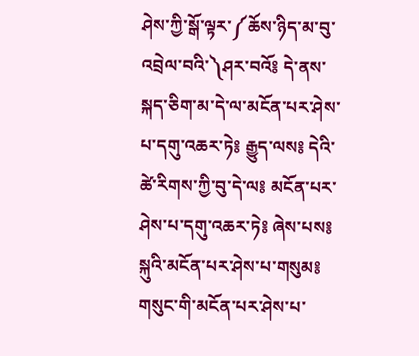ཤེས་ཀྱི་སྒོ་ལྟར་༼ཆོས་ཉིད་མ་བུ་འབྲེལ་བའི་༽ཤར་བའོ༔ དེ་ནས་སྐད་ཅིག་མ་དེ་ལ་མངོན་པར་ཤེས་པ་དགུ་འཆར་ཏེ༔ རྒྱུད་ལས༔ དེའི་ཚེ་རིགས་ཀྱི་བུ་དེ་ལ༔ མངོན་པར་ཤེས་པ་དགུ་འཆར་ཏེ༔ ཞེས་པས༔ སྐུའི་མངོན་པར་ཤེས་པ་གསུམ༔ གསུང་གི་མངོན་པར་ཤེས་པ་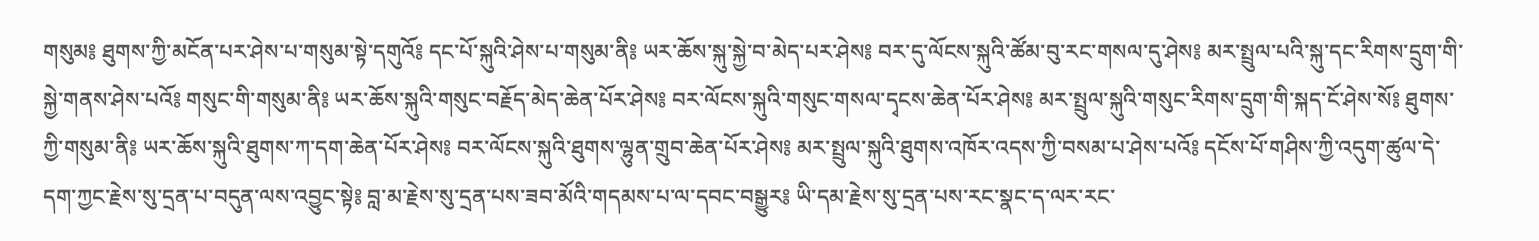གསུམ༔ ཐུགས་ཀྱི་མངོན་པར་ཤེས་པ་གསུམ་སྟེ་དགུའོ༔ དང་པོ་སྐུའི་ཤེས་པ་གསུམ་ནི༔ ཡར་ཆོས་སྐུ་སྐྱེ་བ་མེད་པར་ཤེས༔ བར་དུ་ལོངས་སྐུའི་ཚོམ་བུ་རང་གསལ་དུ་ཤེས༔ མར་སྤྲུལ་པའི་སྐུ་དང་རིགས་དྲུག་གི་སྐྱེ་གནས་ཤེས་པའོ༔ གསུང་གི་གསུམ་ནི༔ ཡར་ཆོས་སྐུའི་གསུང་བརྗོད་མེད་ཆེན་པོར་ཤེས༔ བར་ལོངས་སྐུའི་གསུང་གསལ་དྭངས་ཆེན་པོར་ཤེས༔ མར་སྤྲུལ་སྐུའི་གསུང་རིགས་དྲུག་གི་སྐད་ངོ་ཤེས་སོ༔ ཐུགས་ཀྱི་གསུམ་ནི༔ ཡར་ཆོས་སྐུའི་ཐུགས་ཀ་དག་ཆེན་པོར་ཤེས༔ བར་ལོངས་སྐུའི་ཐུགས་ལྷུན་གྲུབ་ཆེན་པོར་ཤེས༔ མར་སྤྲུལ་སྐུའི་ཐུགས་འཁོར་འདས་ཀྱི་བསམ་པ་ཤེས་པའོ༔ དངོས་པོ་གཤིས་ཀྱི་འདུག་ཚུལ་དེ་དག་ཀྱང་རྗེས་སུ་དྲན་པ་བདུན་ལས་འབྱུང་སྟེ༔ བླ་མ་རྗེས་སུ་དྲན་པས་ཟབ་མོའི་གདམས་པ་ལ་དབང་བསྒྱུར༔ ཡི་དམ་རྗེས་སུ་དྲན་པས་རང་སྣང་ད་ལར་རང་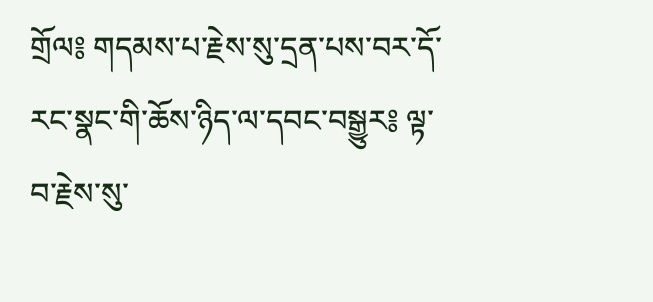གྲོལ༔ གདམས་པ་རྗེས་སུ་དྲན་པས་བར་དོ་རང་སྣང་གི་ཆོས་ཉིད་ལ་དབང་བསྒྱུར༔ ལྟ་བ་རྗེས་སུ་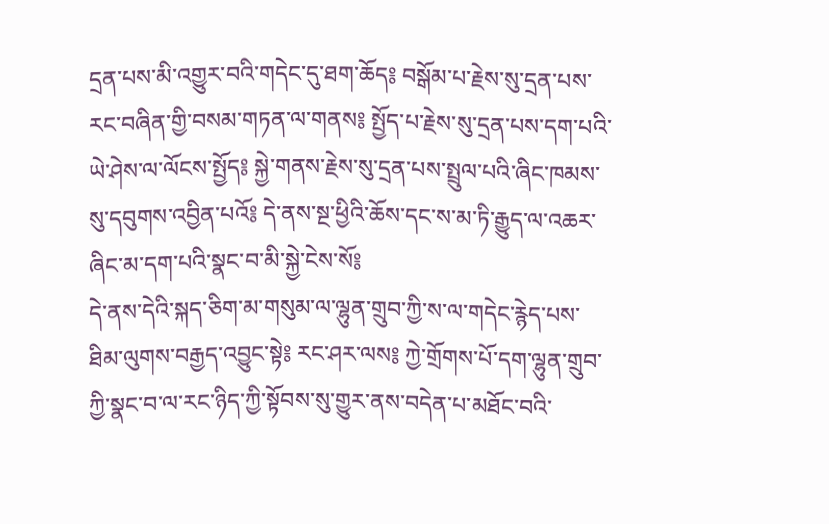དྲན་པས་མི་འགྱུར་བའི་གདེང་དུ་ཐག་ཆོད༔ བསྒོམ་པ་རྗེས་སུ་དྲན་པས་རང་བཞིན་གྱི་བསམ་གཏན་ལ་གནས༔ སྤྱོད་པ་རྗེས་སུ་དྲན་པས་དག་པའི་ཡེ་ཤེས་ལ་ལོངས་སྤྱོད༔ སྐྱེ་གནས་རྗེས་སུ་དྲན་པས་སྤྲུལ་པའི་ཞིང་ཁམས་སུ་དབུགས་འབྱིན་པའོ༔ དེ་ནས་སྔ་ཕྱིའི་ཆོས་དང་ས་མ་ཏི་རྒྱུད་ལ་འཆར་ཞིང་མ་དག་པའི་སྣང་བ་མི་སྐྱེ་ངེས་སོ༔
དེ་ནས་དེའི་སྐད་ཅིག་མ་གསུམ་ལ་ལྷུན་གྲུབ་ཀྱི་ས་ལ་གདེང་རྙེད་པས་ཐིམ་ལུགས་བརྒྱད་འབྱུང་སྟེ༔ རང་ཤར་ལས༔ ཀྱེ་གྲོགས་པོ་དག་ལྷུན་གྲུབ་ཀྱི་སྣང་བ་ལ་རང་ཉིད་ཀྱི་སྟོབས་སུ་གྱུར་ནས་བདེན་པ་མཐོང་བའི་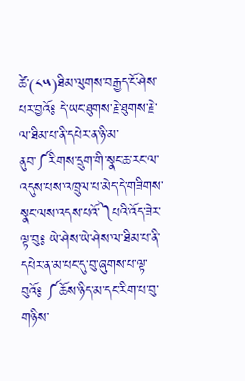ཚེ་(༨༥)ཐིམ་ལུགས་བརྒྱད་ངོ་ཤེས་པར་བྱའོ༔ དེ་ཡང་ཐུགས་རྗེ་ཐུགས་རྗེ་ལ་ཐིམ་པ་ནི་དཔེར་ན་ཉི་མ་ནུབ་༼རིགས་དྲུག་གི་སྣང་ཆ་རང་ལ་འདུས་པས་འཁྲུལ་པ་མེད་དེ་གཟིགས་སྣང་ལས་འདས་པའོ་༽པའི་འོད་ཟེར་ལྟ་བུ༔ ཡེ་ཤེས་ཡེ་ཤེས་ལ་ཐིམ་པ་ནི་དཔེར་ན་མ་པང་དུ་བུ་ཞུགས་པ་ལྟ་བུའོ༔ ༼ཆོས་ཉིད་མ་དང་རིག་པ་བུ་གཉིས་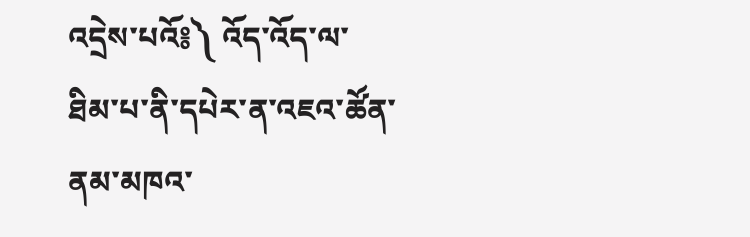འདྲེས་པའོ༔༽ འོད་འོད་ལ་ཐིམ་པ་ནི་དཔེར་ན་འཇའ་ཚོན་ནམ་མཁའ་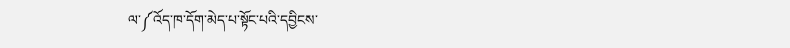ལ་༼འོད་ཁ་དོག་མེད་པ་སྟོང་པའི་དབྱིངས་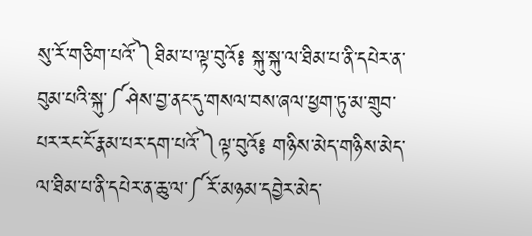སུ་རོ་གཅིག་པའོ་༽ཐིམ་པ་ལྟ་བུའོ༔ སྐུ་སྐུ་ལ་ཐིམ་པ་ནི་དཔེར་ན་བུམ་པའི་སྐུ་༼ཤེས་བྱ་ནང་དུ་གསལ་བས་ཞལ་ཕྱག་ཏུ་མ་གྲུབ་པར་རང་ངོ་རྣམ་པར་དག་པའོ་༽ལྟ་བུའོ༔ གཉིས་མེད་གཉིས་མེད་ལ་ཐིམ་པ་ནི་དཔེར་ན་ཆུ་ལ་༼རོ་མཉམ་དབྱེར་མེད་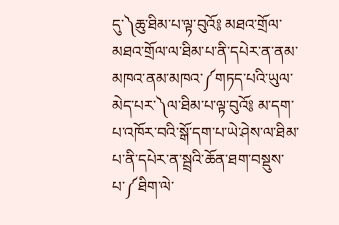དུ་༽ཆུ་ཐིམ་པ་ལྟ་བུའོ༔ མཐའ་གྲོལ་མཐའ་གྲོལ་ལ་ཐིམ་པ་ནི་དཔེར་ན་ནམ་མཁའ་ནམ་མཁའ་༼གཏད་པའི་ཡུལ་མེད་པར་༽ལ་ཐིམ་པ་ལྟ་བུའོ༔ མ་དག་པ་འཁོར་བའི་སྒོ་དག་པ་ཡེ་ཤེས་ལ་ཐིམ་པ་ནི་དཔེར་ན་སྦྲའི་ཆོན་ཐག་བསྡུས་པ་༼ཐིག་ལེ་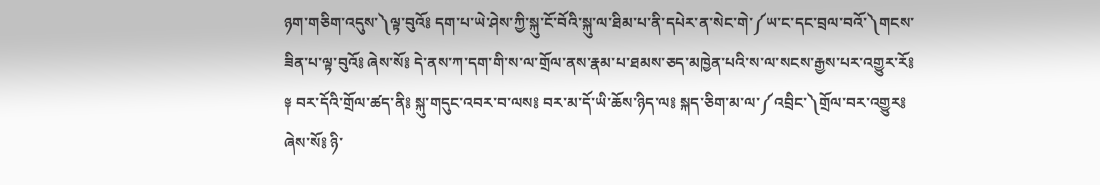ཉག་གཅིག་འདུས་༽ལྟ་བུའོ༔ དག་པ་ཡེ་ཤེས་ཀྱི་སྐུ་ངོ་བོའི་སྐུ་ལ་ཐིམ་པ་ནི་དཔེར་ན་སེང་གེ་༼ཡ་ང་དང་བྲལ་བའོ་༽གངས་ཟིན་པ་ལྟ་བུའོ༔ ཞེས་སོ༔ དེ་ནས་ཀ་དག་གི་ས་ལ་གྲོལ་ནས་རྣམ་པ་ཐམས་ཅད་མཁྱེན་པའི་ས་ལ་སངས་རྒྱས་པར་འགྱུར་རོ༔
༈ བར་དོའི་གྲོལ་ཚད་ནི༔ སྐུ་གདུང་འབར་བ་ལས༔ བར་མ་དོ་ཡི་ཆོས་ཉིད་ལ༔ སྐད་ཅིག་མ་ལ་༼འབྲིང་༽གྲོལ་བར་འགྱུར༔ ཞེས་སོ༔ ཉི་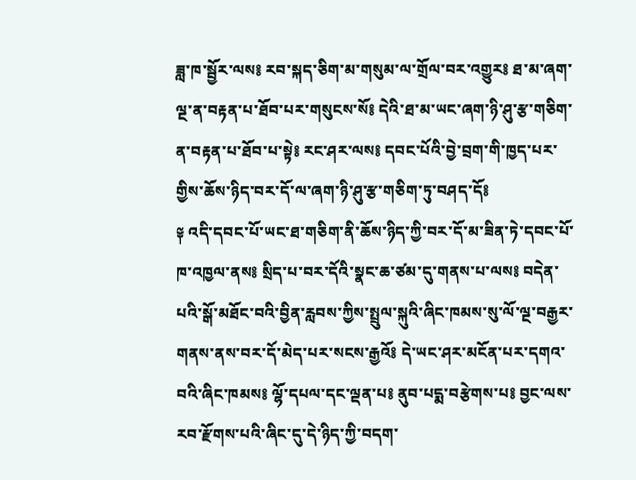ཟླ་ཁ་སྦྱོར་ལས༔ རབ་སྐད་ཅིག་མ་གསུམ་ལ་གྲོལ་བར་འགྱུར༔ ཐ་མ་ཞག་ལྔ་ན་བརྟན་པ་ཐོབ་པར་གསུངས་སོ༔ དེའི་ཐ་མ་ཡང་ཞག་ཉི་ཤུ་རྩ་གཅིག་ན་བརྟན་པ་ཐོབ་པ་སྟེ༔ རང་ཤར་ལས༔ དབང་པོའི་བྱེ་བྲག་གི་ཁྱད་པར་གྱིས་ཆོས་ཉིད་བར་དོ་ལ་ཞག་ཉི་ཤུ་རྩ་གཅིག་ཏུ་བཤད་དོ༔
༈ འདི་དབང་པོ་ཡང་ཐ་གཅིག་ནི་ཆོས་ཉིད་ཀྱི་བར་དོ་མ་ཟིན་ཏེ་དབང་པོ་ཁ་འཁྱལ་ནས༔ སྲིད་པ་བར་དོའི་སྣང་ཆ་ཙམ་དུ་གནས་པ་ལས༔ བདེན་པའི་སྒོ་མཐོང་བའི་བྱིན་རླབས་ཀྱིས་སྤྲུལ་སྐུའི་ཞིང་ཁམས་སུ་ལོ་ལྔ་བརྒྱར་གནས་ནས་བར་དོ་མེད་པར་སངས་རྒྱའོ༔ དེ་ཡང་ཤར་མངོན་པར་དགའ་བའི་ཞིང་ཁམས༔ ལྷོ་དཔལ་དང་ལྡན་པ༔ ནུབ་པདྨ་བརྩེགས་པ༔ བྱང་ལས་རབ་རྫོགས་པའི་ཞིང་དུ་དེ་ཉིད་ཀྱི་བདག་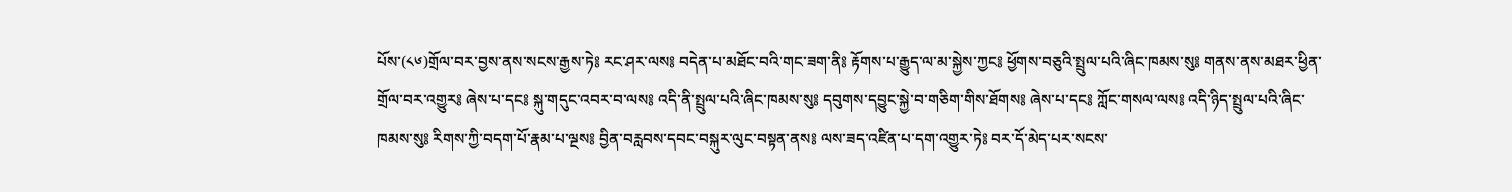པོས་(༨༦)གྲོལ་བར་བྱས་ནས་སངས་རྒྱས་ཏེ༔ རང་ཤར་ལས༔ བདེན་པ་མཐོང་བའི་གང་ཟག་ནི༔ རྟོགས་པ་རྒྱུད་ལ་མ་སྐྱེས་ཀྱང༔ ཕྱོགས་བཅུའི་སྤྲུལ་པའི་ཞིང་ཁམས་སུ༔ གནས་ནས་མཐར་ཕྱིན་གྲོལ་བར་འགྱུར༔ ཞེས་པ་དང༔ སྐུ་གདུང་འབར་བ་ལས༔ འདི་ནི་སྤྲུལ་པའི་ཞིང་ཁམས་སུ༔ དབུགས་དབྱུང་སྐྱེ་བ་གཅིག་གིས་ཐོགས༔ ཞེས་པ་དང༔ ཀློང་གསལ་ལས༔ འདི་ཉིད་སྤྲུལ་པའི་ཞིང་ཁམས་སུ༔ རིགས་ཀྱི་བདག་པོ་རྣམ་པ་ལྔས༔ བྱིན་བརླབས་དབང་བསྐུར་ལུང་བསྟན་ནས༔ ལས་ཟད་འཛིན་པ་དག་འགྱུར་ཏེ༔ བར་དོ་མེད་པར་སངས་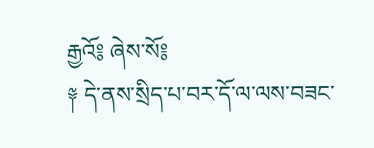རྒྱའོ༔ ཞེས་སོ༔
༈ དེ་ནས་སྲིད་པ་བར་དོ་ལ་ལས་བཟང་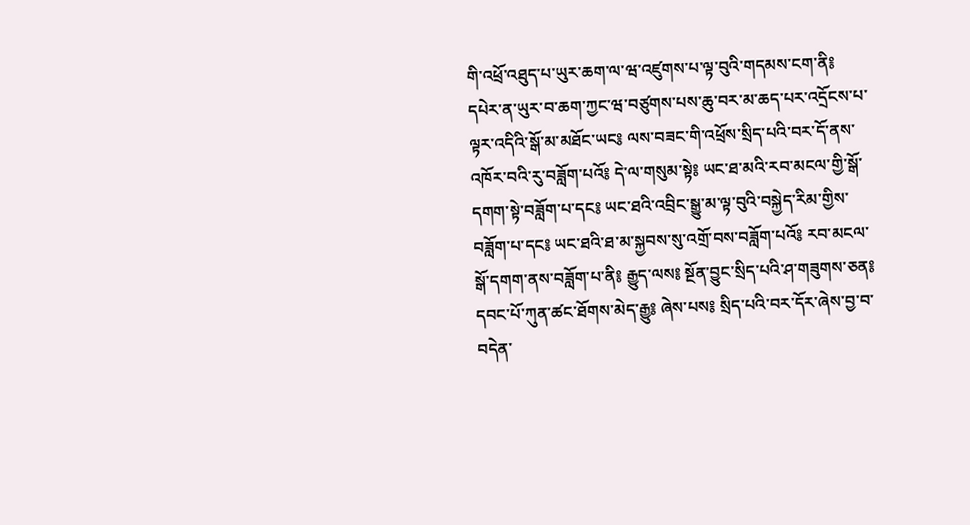གི་འཕྲོ་འཐུད་པ་ཡུར་ཆག་ལ་ཝ་འཛུགས་པ་ལྟ་བུའི་གདམས་ངག་ནི༔ དཔེར་ན་ཡུར་བ་ཆག་ཀྱང་ཝ་བཙུགས་པས་ཆུ་བར་མ་ཆད་པར་འདྲོངས་པ་ལྟར་འདིའི་སྒོ་མ་མཐོང་ཡང༔ ལས་བཟང་གི་འཕྲོས་སྲིད་པའི་བར་དོ་ནས་འཁོར་བའི་རུ་བཟློག་པའོ༔ དེ་ལ་གསུམ་སྟེ༔ ཡང་ཐ་མའི་རབ་མངལ་གྱི་སྒོ་དགག་སྟེ་བཟློག་པ་དང༔ ཡང་ཐའི་འབྲིང་སྒྱུ་མ་ལྟ་བུའི་བསྐྱེད་རིམ་གྱིས་བཟློག་པ་དང༔ ཡང་ཐའི་ཐ་མ་སྐྱབས་སུ་འགྲོ་བས་བཟློག་པའོ༔ རབ་མངལ་སྒོ་དགག་ནས་བཟློག་པ་ནི༔ རྒྱུད་ལས༔ སྔོན་བྱུང་སྲིད་པའི་ཤ་གཟུགས་ཅན༔ དབང་པོ་ཀུན་ཚང་ཐོགས་མེད་རྒྱུ༔ ཞེས་པས༔ སྲིད་པའི་བར་དོར་ཞེས་བྱ་བ་བདེན་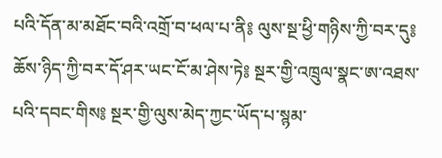པའི་དོན་མ་མཐོང་བའི་འགྲོ་བ་ཕལ་པ་ནི༔ ལུས་སྔ་ཕྱི་གཉིས་ཀྱི་བར་དུ༔ ཆོས་ཉིད་ཀྱི་བར་དོ་ཤར་ཡང་ངོ་མ་ཤེས་ཏེ༔ སྔར་གྱི་འཁྲུལ་སྣང་ཨ་འཐས་པའི་དབང་གིས༔ སྔར་གྱི་ལུས་མེད་ཀྱང་ཡོད་པ་སྙམ་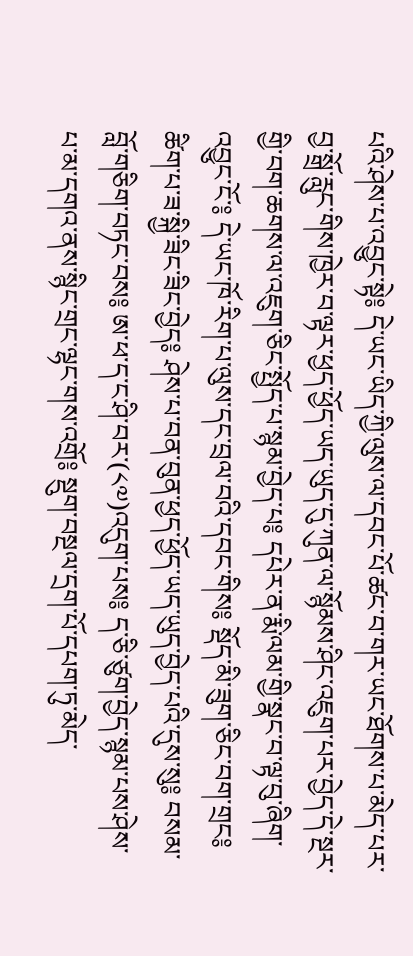པའི་ཤེས་པ་འབྱུང་སྟེ༔ དེ་ཡང་ཡིད་ཀྱི་ལུས་ལ་དབང་པོ་ཚང་བ་གར་ཡང་ཐོགས་པ་མེད་པར་བྱ་སྒྲོ་རླུང་གིས་ཁྱེར་བ་ལྟར་ཕྱད་ཕྱོད་ཡད་ཡུད་དུ་ཀུན་ལ་སྙོམས་ཤིང་འཇུག་པར་བྱེད་དེ་སྔར་གྱི་བག་ཆགས་ལ་འཇུག་ཅིང་སྤྱོད་པ་སྙམ་བྱེད་པ༔ དཔེར་ན་རྨི་ལམ་གྱི་སྣང་བ་ལྟ་བུ་ཞིག་འབྱུང་ངོ་༔ དེ་ཡང་ཁོ་རིག་པ་ལུས་དང་བྲལ་བའི་དབང་གིས༔ སྡོད་མི་ཟུག་ཅིང་བག་གྲང༔ ཚིག་པ་ཟ་སྐྱི་ཟིང་ཟིང་བྱེད༔ ཤེས་པ་བན་བུན་ཕྱད་ཕྱོད་ཡད་ཡུད་བྱེད་པའི་དུས་སུ༔ བསམ་བློ་གཅིག་བཏང་བས༔ ཨ་ཕ་ད་ང་ཤི་བར་(༨༧)འདུག་པས༔ ད་ཅི་ཙུག་བྱེད་སྙམ་པས་ཤེས་པ་མ་དགའ་ནས་སྙིང་གྲང་ལྷང་གས་འགྲོ༔ སྡུག་བསྔལ་དྲག་པོ་དཔག་ཏུ་མེད་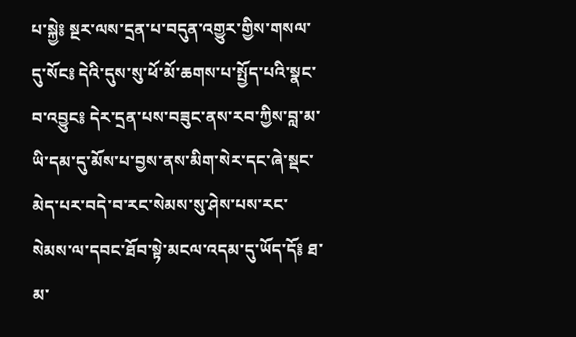པ་སྐྱེ༔ སྔར་ལས་དྲན་པ་བདུན་འགྱུར་གྱིས་གསལ་དུ་སོང༔ དེའི་དུས་སུ་ཕོ་མོ་ཆགས་པ་སྤྱོད་པའི་སྣང་བ་འབྱུང༔ དེར་དྲན་པས་བཟུང་ནས་རབ་ཀྱིས་བླ་མ་ཡི་དམ་དུ་མོས་པ་བྱས་ནས་མིག་སེར་དང་ཞེ་སྡང་མེད་པར་བདེ་བ་རང་སེམས་སུ་ཤེས་པས་རང་སེམས་ལ་དབང་ཐོབ་སྟེ་མངལ་འདམ་དུ་ཡོད་དོ༔ ཐ་མ་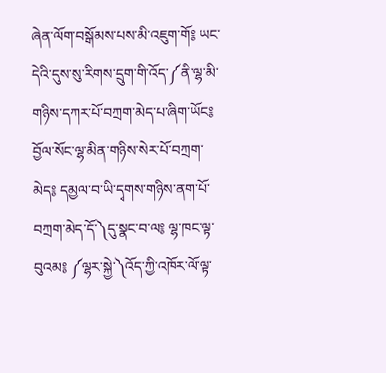ཞེན་ལོག་བསྒོམས་པས་མི་འཇུག་གོ༔ ཡང་དེའི་དུས་སུ་རིགས་དྲུག་གི་འོད་༼ནི་ལྷ་མི་གཉིས་དཀར་པོ་བཀྲག་མེད་པ་ཞིག་ཡོང༔ བྱོལ་སོང་ལྷ་མིན་གཉིས་སེར་པོ་བཀྲག་མེད༔ དམྱལ་བ་ཡི་དྭགས་གཉིས་ནག་པོ་བཀྲག་མེད་དོ་༽དུ་སྣང་བ་ལ༔ ལྷ་ཁང་ལྟ་བུའམ༔ ༼ལྷར་སྐྱེ་༽འོད་ཀྱི་འཁོར་ལོ་ལྟ་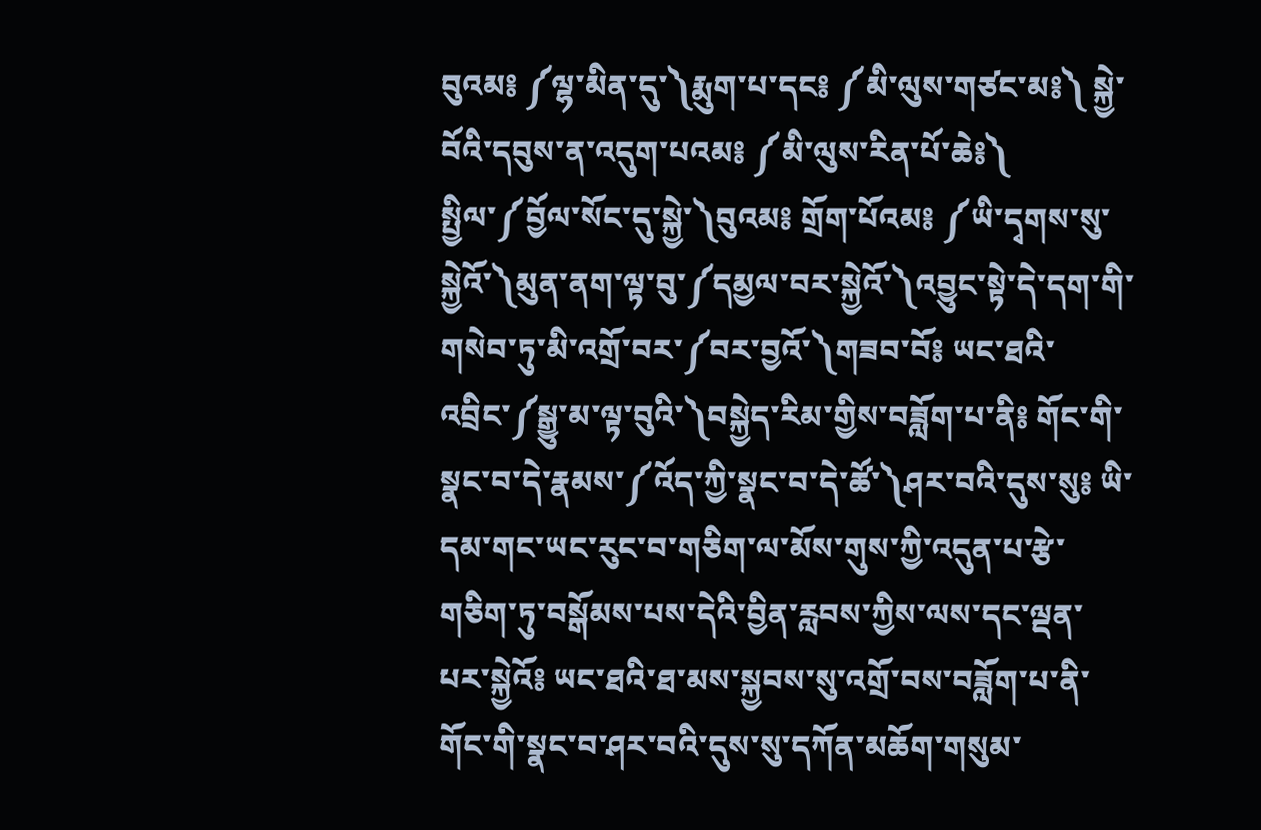བུའམ༔ ༼ལྷ་མིན་དུ་༽རྨུག་པ་དང༔ ༼མི་ལུས་གཙང་མ༔༽ སྐྱེ་བོའི་དབུས་ན་འདུག་པའམ༔ ༼མི་ལུས་རིན་པོ་ཆེ༔༽ སྤྱིལ་༼བྱོལ་སོང་དུ་སྐྱེ་༽བུའམ༔ གྲོག་པོའམ༔ ༼ཡི་དྭགས་སུ་སྐྱེའོ་༽མུན་ནག་ལྟ་བུ་༼དམྱལ་བར་སྐྱེའོ་༽འབྱུང་སྟེ་དེ་དག་གི་གསེབ་ཏུ་མི་འགྲོ་བར་༼བར་བྱའོ་༽གཟབ་བོ༔ ཡང་ཐའི་འབྲིང་༼སྒྱུ་མ་ལྟ་བུའི་༽བསྐྱེད་རིམ་གྱིས་བཟློག་པ་ནི༔ གོང་གི་སྣང་བ་དེ་རྣམས་༼འོད་ཀྱི་སྣང་བ་དེ་ཚོ་༽ཤར་བའི་དུས་སུ༔ ཡི་དམ་གང་ཡང་རུང་བ་གཅིག་ལ་མོས་གུས་ཀྱི་འདུན་པ་རྩེ་གཅིག་ཏུ་བསྒོམས་པས་དེའི་བྱིན་རླབས་ཀྱིས་ལས་དང་ལྡན་པར་སྐྱེའོ༔ ཡང་ཐའི་ཐ་མས་སྐྱབས་སུ་འགྲོ་བས་བཟློག་པ་ནི་གོང་གི་སྣང་བ་ཤར་བའི་དུས་སུ་དཀོན་མཆོག་གསུམ་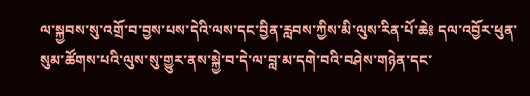ལ་སྐྱབས་སུ་འགྲོ་བ་བྱས་པས་དེའི་ལས་དང་བྱིན་རླབས་ཀྱིས་མི་ལུས་རིན་པོ་ཆེ༔ དལ་འབྱོར་ཕུན་སུམ་ཚོགས་པའི་ལུས་སུ་གྱུར་ནས་སྐྱེ་བ་དེ་ལ་བླ་མ་དགེ་བའི་བཤེས་གཉེན་དང་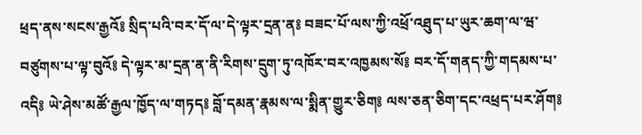ཕྲད་ནས་སངས་རྒྱའོ༔ སྲིད་པའི་བར་དོ་ལ་དེ་ལྟར་དྲན་ན༔ བཟང་པོ་ལས་ཀྱི་འཕྲོ་འཐུད་པ་ཡུར་ཆག་ལ་ཝ་བཙུགས་པ་ལྟ་བུའོ༔ དེ་ལྟར་མ་དྲན་ན་ནི་རིགས་དྲུག་ཏུ་འཁོར་བར་འཁྱམས་སོ༔ བར་དོ་གནད་ཀྱི་གདམས་པ་འདི༔ ཡེ་ཤེས་མཚོ་རྒྱལ་ཁྱོད་ལ་གཏད༔ བློ་དམན་རྣམས་ལ་སྨིན་གྱུར་ཅིག༔ ལས་ཅན་ཅིག་དང་འཕྲད་པར་ཤོག༔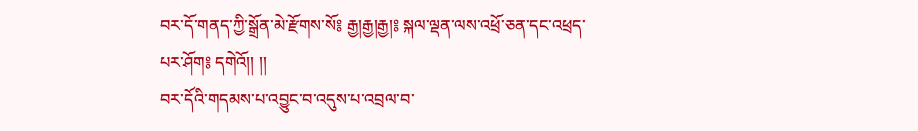བར་དོ་གནད་ཀྱི་སྒྲོན་མེ་རྫོགས་སོ༔ རྒྱ།རྒྱ།རྒྱ།༔ སྐལ་ལྡན་ལས་འཕྲོ་ཅན་དང་འཕྲད་པར་ཤོག༔ དགེའོ།། །།
བར་དོའི་གདམས་པ་འབྱུང་བ་འདུས་པ་འབྲལ་བ་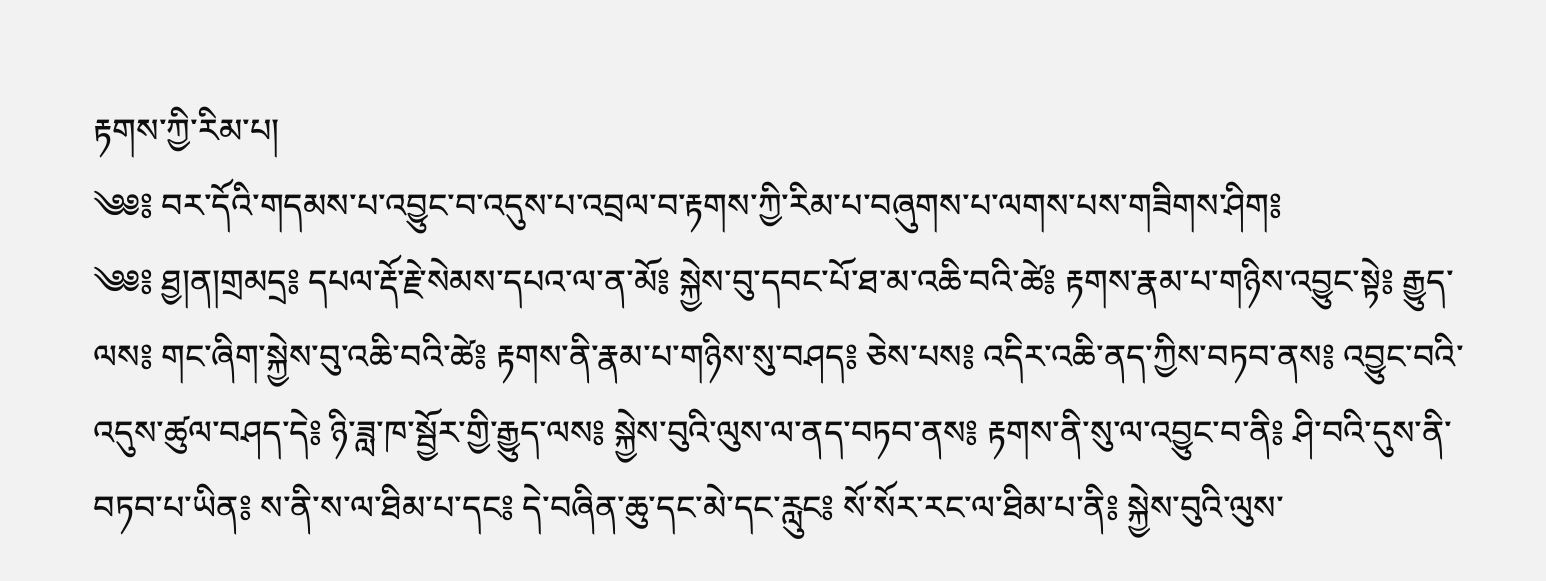རྟགས་ཀྱི་རིམ་པ།
༄༅༔ བར་དོའི་གདམས་པ་འབྱུང་བ་འདུས་པ་འབྲལ་བ་རྟགས་ཀྱི་རིམ་པ་བཞུགས་པ་ལགས་པས་གཟིགས་ཤིག༔
༄༅༔ ཐྱ།ན།གྲམདྲ༔ དཔལ་རྡོ་རྗེ་སེམས་དཔའ་ལ་ན་མོ༔ སྐྱེས་བུ་དབང་པོ་ཐ་མ་འཆི་བའི་ཚེ༔ རྟགས་རྣམ་པ་གཉིས་འབྱུང་སྟེ༔ རྒྱུད་ལས༔ གང་ཞིག་སྐྱེས་བུ་འཆི་བའི་ཚེ༔ རྟགས་ནི་རྣམ་པ་གཉིས་སུ་བཤད༔ ཅེས་པས༔ འདིར་འཆི་ནད་ཀྱིས་བཏབ་ནས༔ འབྱུང་བའི་འདུས་ཚུལ་བཤད་དེ༔ ཉི་ཟླ་ཁ་སྦྱོར་གྱི་རྒྱུད་ལས༔ སྐྱེས་བུའི་ལུས་ལ་ནད་བཏབ་ནས༔ རྟགས་ནི་སུ་ལ་འབྱུང་བ་ནི༔ ཤི་བའི་དུས་ནི་བཏབ་པ་ཡིན༔ ས་ནི་ས་ལ་ཐིམ་པ་དང༔ དེ་བཞིན་ཆུ་དང་མེ་དང་རླུང༔ སོ་སོར་རང་ལ་ཐིམ་པ་ནི༔ སྐྱེས་བུའི་ལུས་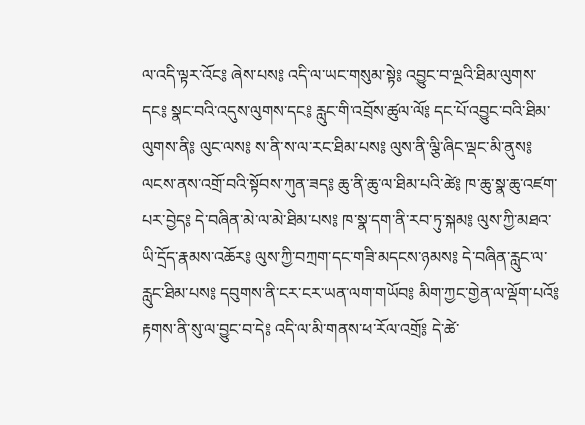ལ་འདི་ལྟར་འོང༔ ཞེས་པས༔ འདི་ལ་ཡང་གསུམ་སྟེ༔ འབྱུང་བ་ལྔའི་ཐིམ་ལུགས་དང༔ སྣང་བའི་འདུས་ལུགས་དང༔ རླུང་གི་འབྲོས་ཚུལ་ལོ༔ དང་པོ་འབྱུང་བའི་ཐིམ་ལུགས་ནི༔ ལུང་ལས༔ ས་ནི་ས་ལ་རང་ཐིམ་པས༔ ལུས་ནི་ལྕི་ཞིང་ལྡང་མི་ནུས༔ ལངས་ནས་འགྲོ་བའི་སྟོབས་ཀུན་ཟད༔ ཆུ་ནི་ཆུ་ལ་ཐིམ་པའི་ཚེ༔ ཁ་ཆུ་སྣ་ཆུ་འཛག་པར་བྱེད༔ དེ་བཞིན་མེ་ལ་མེ་ཐིམ་པས༔ ཁ་སྣ་དག་ནི་རབ་ཏུ་སྐམ༔ ལུས་ཀྱི་མཐའ་ཡི་དྲོད་རྣམས་འཆོར༔ ལུས་ཀྱི་བཀྲག་དང་གཟི་མདངས་ཉམས༔ དེ་བཞིན་རླུང་ལ་རླུང་ཐིམ་པས༔ དབུགས་ནི་ངར་ངར་ཡན་ལག་གཡོབ༔ མིག་ཀྱང་གྱེན་ལ་ལྡོག་པའོ༔ རྟགས་ནི་སུ་ལ་བྱུང་བ་དེ༔ འདི་ལ་མི་གནས་ཕ་རོལ་འགྲོ༔ དེ་ཚེ་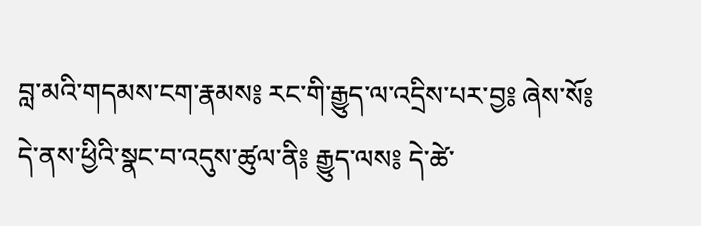བླ་མའི་གདམས་ངག་རྣམས༔ རང་གི་རྒྱུད་ལ་འདྲིས་པར་བྱ༔ ཞེས་སོ༔ དེ་ནས་ཕྱིའི་སྣང་བ་འདུས་ཚུལ་ནི༔ རྒྱུད་ལས༔ དེ་ཚེ་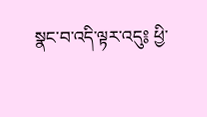སྣང་བ་འདི་ལྟར་འདུ༔ ཕྱི་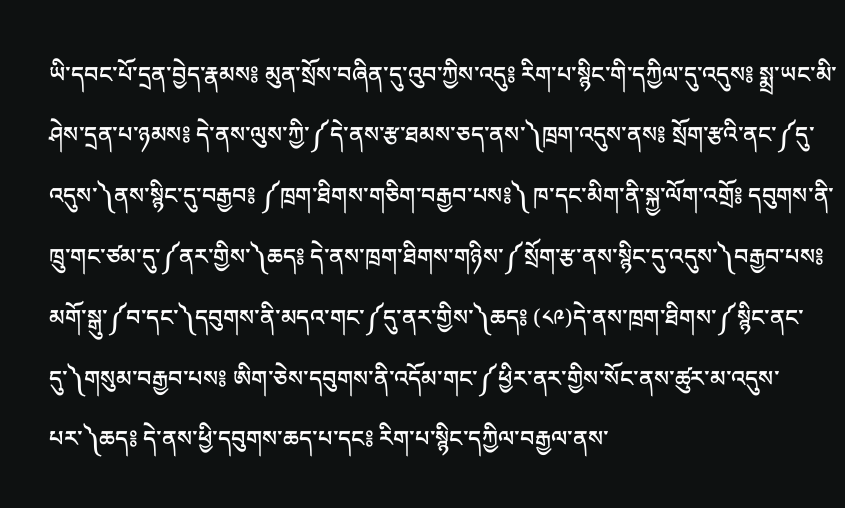ཡི་དབང་པོ་དྲན་བྱེད་རྣམས༔ མུན་སྲོས་བཞིན་དུ་འུབ་ཀྱིས་འདུ༔ རིག་པ་སྙིང་གི་དཀྱིལ་དུ་འདུས༔ སྨྲ་ཡང་མི་ཤེས་དྲན་པ་ཉམས༔ དེ་ནས་ལུས་ཀྱི་༼དེ་ནས་རྩ་ཐམས་ཅད་ནས་༽ཁྲག་འདུས་ནས༔ སྲོག་རྩའི་ནང་༼དུ་འདུས་༽ནས་སྙིང་དུ་བརྒྱབ༔ ༼ཁྲག་ཐིགས་གཅིག་བརྒྱབ་པས༔༽ ཁ་དང་མིག་ནི་སྐྱ་ལོག་འགྲོ༔ དབུགས་ནི་ཁྲུ་གང་ཙམ་དུ་༼ནར་གྱིས་༽ཆད༔ དེ་ནས་ཁྲག་ཐིགས་གཉིས་༼སྲོག་རྩ་ནས་སྙིང་དུ་འདུས་༽བརྒྱབ་པས༔ མགོ་སྒུ་༼བ་དང་༽དབུགས་ནི་མདའ་གང་༼དུ་ནར་གྱིས་༽ཆད༔ (༨༩)དེ་ནས་ཁྲག་ཐིགས་༼སྙིང་ནང་དུ་༽གསུམ་བརྒྱབ་པས༔ ཨིག་ཅེས་དབུགས་ནི་འདོམ་གང་༼ཕྱིར་ནར་གྱིས་སོང་ནས་ཚུར་མ་འདུས་པར་༽ཆད༔ དེ་ནས་ཕྱི་དབུགས་ཆད་པ་དང༔ རིག་པ་སྙིང་དཀྱིལ་བརྒྱལ་ནས་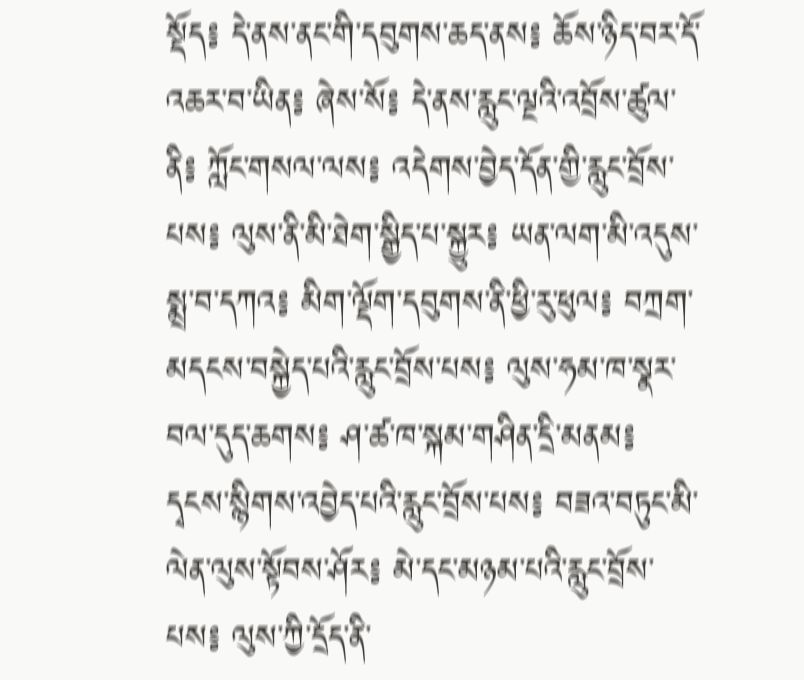སྡོད༔ དེ་ནས་ནང་གི་དབུགས་ཆད་ནས༔ ཆོས་ཉིད་བར་དོ་འཆར་བ་ཡིན༔ ཞེས་སོ༔ དེ་ནས་རླུང་ལྔའི་འབྲོས་ཚུལ་ནི༔ ཀློང་གསལ་ལས༔ འདེགས་བྱེད་དོན་གྱི་རླུང་བྲོས་པས༔ ལུས་ནི་མི་ཐེག་སྒྱིད་པ་སྐྱུར༔ ཡན་ལག་མི་འདུས་སྨྲ་བ་དཀའ༔ མིག་ལྡོག་དབུགས་ནི་ཕྱི་རུ་ཕུལ༔ བཀྲག་མདངས་བསྐྱེད་པའི་རླུང་བྲོས་པས༔ ལུས་ཧམ་ཁ་སྣར་བལ་དུད་ཆགས༔ ཤ་ཚ་ཁ་སྐམ་གཤིན་དྲི་མནམ༔ དྭངས་སྙིགས་འབྱེད་པའི་རླུང་བྲོས་པས༔ བཟའ་བཏུང་མི་ལེན་ལུས་སྟོབས་ཤོར༔ མེ་དང་མཉམ་པའི་རླུང་བྲོས་པས༔ ལུས་ཀྱི་དྲོད་ནི་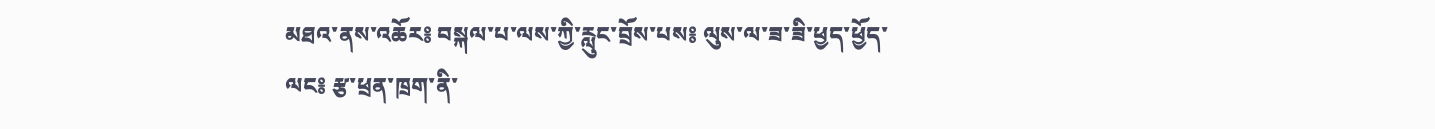མཐའ་ནས་འཆོར༔ བསྐལ་པ་ལས་ཀྱི་རླུང་བྲོས་པས༔ ལུས་ལ་ཟ་ཟི་ཕྱད་ཕྱོད་ལང༔ རྩ་ཕྲན་ཁྲག་ནི་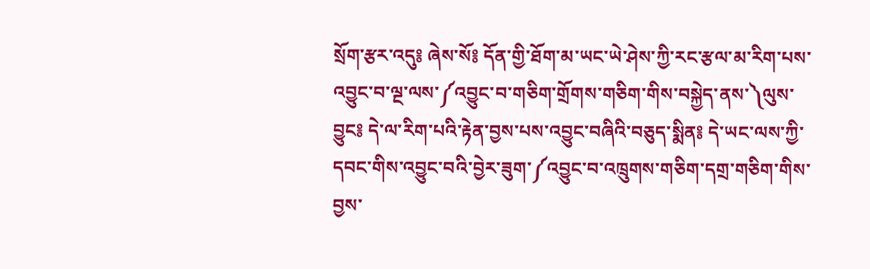སྲོག་རྩར་འདུ༔ ཞེས་སོ༔ དོན་གྱི་ཐོག་མ་ཡང་ཡེ་ཤེས་ཀྱི་རང་རྩལ་མ་རིག་པས་འབྱུང་བ་ལྔ་ལས་༼འབྱུང་བ་གཅིག་གྲོགས་གཅིག་གིས་བསྐྱེད་ནས་༽ལུས་བྱུང༔ དེ་ལ་རིག་པའི་རྟེན་བྱས་པས་འབྱུང་བཞིའི་བཅུད་སྨིན༔ དེ་ཡང་ལས་ཀྱི་དབང་གིས་འབྱུང་བའི་བྱེར་ཟུག་༼འབྱུང་བ་འཁྲུགས་གཅིག་དགྲ་གཅིག་གིས་བྱས་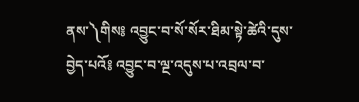ནས་༽གིས༔ འབྱུང་བ་སོ་སོར་ཐིམ་སྟེ་ཚེའི་དུས་བྱེད་པའོ༔ འབྱུང་བ་ལྔ་འདུས་པ་འབྲལ་བ་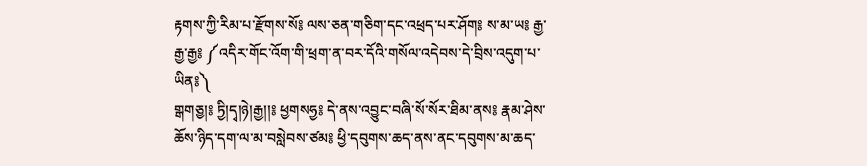རྟགས་ཀྱི་རིམ་པ་རྫོགས་སོ༔ ལས་ཅན་གཅིག་དང་འཕྲད་པར་ཤོག༔ ས་མ་ཡ༔ རྒྱ་རྒྱ་རྒྱ༔ ༼འདིར་གོང་འོག་གི་ཕྲག་ན་བར་དོའི་གསོལ་འདེབས་དེ་བྲིས་འདུག་པ་ཡིན༔༽
གྒགཅྱ།༔ ཏྱི།དྭ།ཉེ།རྒྱ།།༔ ཕྱགསཧྱ༔ དེ་ནས་འབྱུང་བཞི་སོ་སོར་ཐིམ་ནས༔ རྣམ་ཤེས་ཆོས་ཉིད་དག་ལ་མ་བསླེབས་ཙམ༔ ཕྱི་དབུགས་ཆད་ནས་ནང་དབུགས་མ་ཆད་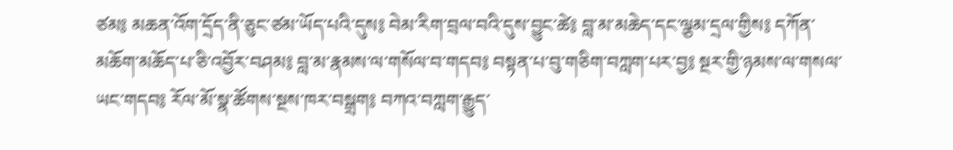ཙམ༔ མཆན་འོག་དྲོད་ནི་ཅུང་ཙམ་ཡོད་པའི་དུས༔ བེམ་རིག་བྲལ་བའི་དུས་བྱུང་ཚེ༔ བླ་མ་མཆེད་དང་ལྕམ་དྲལ་གྱིས༔ དཀོན་མཆོག་མཆོད་པ་ཅི་འབྱོར་བཤམ༔ བླ་མ་རྣམས་ལ་གསོལ་བ་གདབ༔ བསྟན་པ་བུ་གཅིག་བཀླག་པར་བྱ༔ སྔར་གྱི་ཉམས་ལ་གསལ་ཡང་གདབ༔ རོལ་མོ་སྣ་ཚོགས་སྔས་ཁར་བསྒྲག༔ བཀའ་བཀླག་རྒྱུད་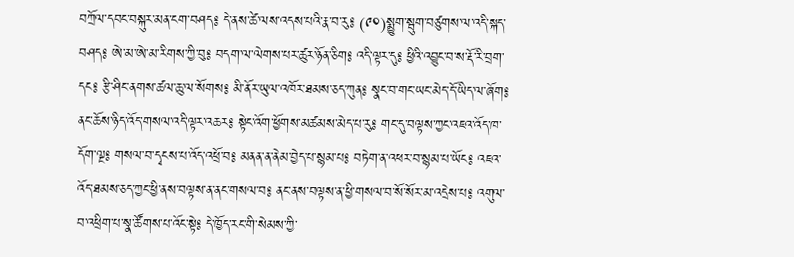བཀྲོལ་དབང་བསྐུར་མན་ངག་བཤད༔ དེ་ནས་ཚེ་ལས་འདས་པའི་རྣ་བ་རུ༔ (༩༠)སྨྱུག་སྦུག་བཙུགས་ལ་འདི་སྐད་བཤད༔ ཨེ་མ་ཨེ་མ་རིགས་ཀྱི་བུ༔ བདག་ལ་ལེགས་པར་ཚུར་ཉོན་ཅིག༔ འདི་ལྟར་དུ༔ ཕྱིའི་འབྱུང་བ་ས་རྡོ་རི་བྲག་དང༔ རྩི་ཤིང་ནགས་ཚལ་ཆུ་ལ་སོགས༔ མི་ནོར་ཡུལ་འཁོར་ཐམས་ཅད་ཀུན༔ སྣང་བ་གང་ཡང་མེད་དོ་ཡིད་ལ་ཞོག༔ ནང་ཆོས་ཉིད་འོད་གསལ་འདི་ལྟར་འཆར༔ སྟེང་འོག་ཕྱོགས་མཚམས་མེད་པ་རུ༔ གང་དུ་བལྟས་ཀྱང་འཇའ་འོད་ཁ་དོག་ལྔ༔ གསལ་བ་དྭངས་པ་འོད་འཕྲོ་བ༔ མནན་ན་ནེམ་བྱེད་པ་སྙམ་པ༔ བཏེག་ན་འཕར་བ་སྙམ་པ་ཡོང༔ འཇའ་འོད་ཐམས་ཅད་ཀྱང་ཕྱི་ནས་བལྟས་ན་ནང་གསལ་བ༔ ནང་ནས་བལྟས་ན་ཕྱི་གསལ་བ་སོ་སོར་མ་འདྲེས་པ༔ འགུལ་བ་འཕྲིག་པ་སྣ་ཚོགས་པ་འོང་སྟེ༔ དེ་ཁྱོད་རང་གི་སེམས་ཀྱི་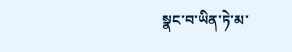སྣང་བ་ཡིན་ཏེ་མ་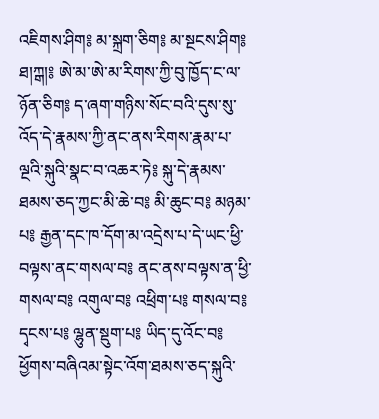འཇིགས་ཤིག༔ མ་སྐྲག་ཅིག༔ མ་སྔངས་ཤིག༔
ཐ།ཀྒ།༔ ཨེ་མ་ཨེ་མ་རིགས་ཀྱི་བུ་ཁྱོད་ང་ལ་ཉོན་ཅིག༔ ད་ཞག་གཉིས་སོང་བའི་དུས་སུ་འོད་དེ་རྣམས་ཀྱི་ནང་ནས་རིགས་རྣམ་པ་ལྔའི་སྐུའི་སྣང་བ་འཆར་ཏེ༔ སྐུ་དེ་རྣམས་ཐམས་ཅད་ཀྱང་མི་ཆེ་བ༔ མི་ཆུང་བ༔ མཉམ་པ༔ རྒྱན་དང་ཁ་དོག་མ་འདྲེས་པ་དེ་ཡང་ཕྱི་བལྟས་ནང་གསལ་བ༔ ནང་ནས་བལྟས་ན་ཕྱི་གསལ་བ༔ འགུལ་བ༔ འཕྲིག་པ༔ གསལ་བ༔ དྭངས་པ༔ ལྷུན་སྡུག་པ༔ ཡིད་དུ་འོང་བ༔ ཕྱོགས་བཞིའམ་སྟེང་འོག་ཐམས་ཅད་སྐུའི་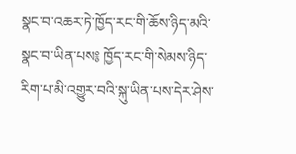སྣང་བ་འཆར་ཏེ་ཁྱོད་རང་གི་ཆོས་ཉིད་མའི་སྣང་བ་ཡིན་པས༔ ཁྱོད་རང་གི་སེམས་ཉིད་རིག་པ་མི་འགྱུར་བའི་སྐུ་ཡིན་པས་དེར་ཤེས་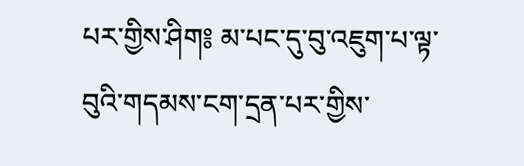པར་གྱིས་ཤིག༔ མ་པང་དུ་བུ་འཇུག་པ་ལྟ་བུའི་གདམས་ངག་དྲན་པར་གྱིས་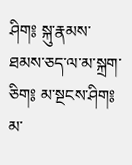ཤིག༔ སྐུ་རྣམས་ཐམས་ཅད་ལ་མ་སྐྲག་ཅིག༔ མ་སྔངས་ཤིག༔ མ་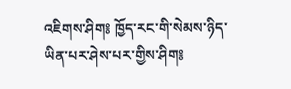འཇིགས་ཤིག༔ ཁྱོད་རང་གི་སེམས་ཉིད་ཡིན་པར་ཤེས་པར་གྱིས་ཤིག༔